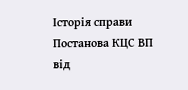Історія справи
Постанова КЦС ВП від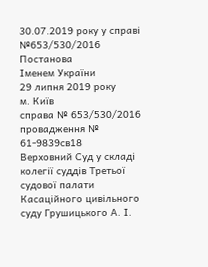30.07.2019 року у справі №653/530/2016
Постанова
Іменем України
29 липня 2019 року
м. Київ
справа № 653/530/2016
провадження № 61-9839св18
Верховний Суд у складі колегії суддів Третьої судової палати Касаційного цивільного суду Грушицького А. І.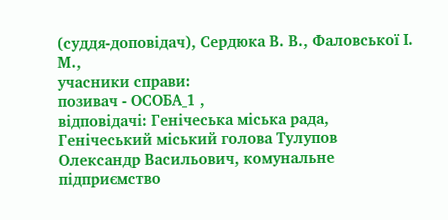(суддя-доповідач), Сердюка В. В., Фаловської І. М.,
учасники справи:
позивач - ОСОБА_1 ,
відповідачі: Генічеська міська рада, Генічеський міський голова Тулупов Олександр Васильович, комунальне підприємство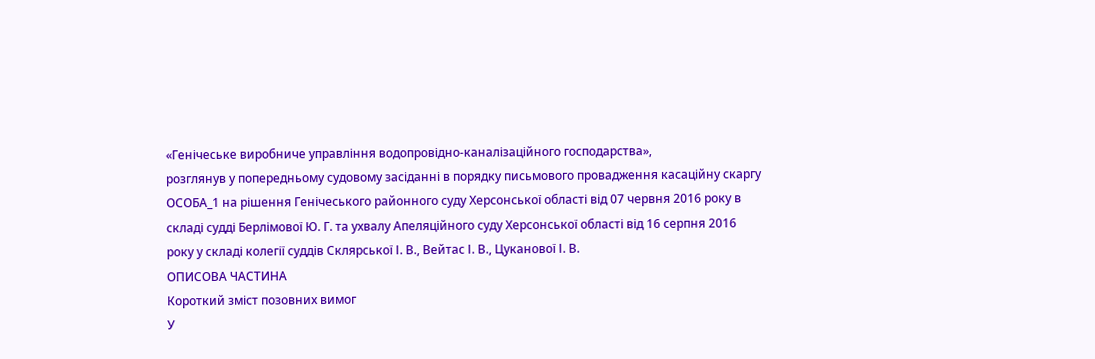«Генічеське виробниче управління водопровідно-каналізаційного господарства»,
розглянув у попередньому судовому засіданні в порядку письмового провадження касаційну скаргу ОСОБА_1 на рішення Генічеського районного суду Херсонської області від 07 червня 2016 року в складі судді Берлімової Ю. Г. та ухвалу Апеляційного суду Херсонської області від 16 серпня 2016 року у складі колегії суддів Склярської І. В., Вейтас І. В., Цуканової І. В.
ОПИСОВА ЧАСТИНА
Короткий зміст позовних вимог
У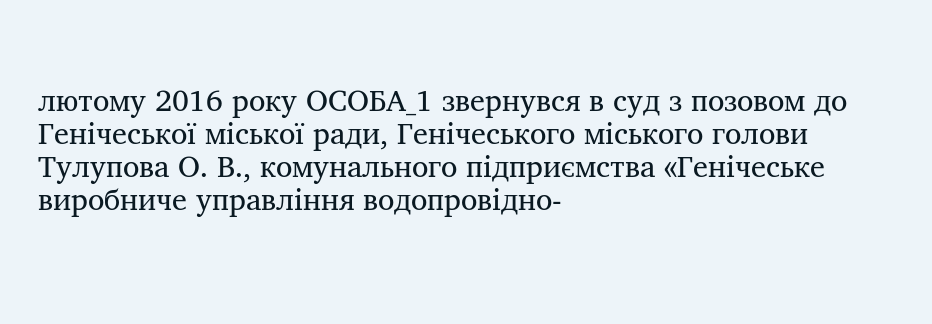лютому 2016 року ОСОБА_1 звернувся в суд з позовом до Генічеської міської ради, Генічеського міського голови Тулупова О. В., комунального підприємства «Генічеське виробниче управління водопровідно-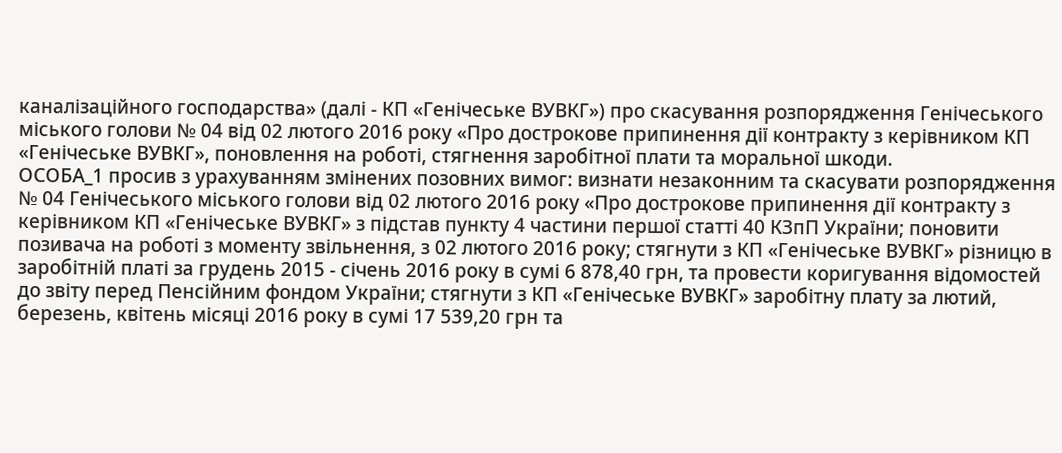каналізаційного господарства» (далі - КП «Генічеське ВУВКГ») про скасування розпорядження Генічеського міського голови № 04 від 02 лютого 2016 року «Про дострокове припинення дії контракту з керівником КП «Генічеське ВУВКГ», поновлення на роботі, стягнення заробітної плати та моральної шкоди.
ОСОБА_1 просив з урахуванням змінених позовних вимог: визнати незаконним та скасувати розпорядження № 04 Генічеського міського голови від 02 лютого 2016 року «Про дострокове припинення дії контракту з керівником КП «Генічеське ВУВКГ» з підстав пункту 4 частини першої статті 40 КЗпП України; поновити позивача на роботі з моменту звільнення, з 02 лютого 2016 року; стягнути з КП «Генічеське ВУВКГ» різницю в заробітній платі за грудень 2015 - січень 2016 року в сумі 6 878,40 грн, та провести коригування відомостей до звіту перед Пенсійним фондом України; стягнути з КП «Генічеське ВУВКГ» заробітну плату за лютий, березень, квітень місяці 2016 року в сумі 17 539,20 грн та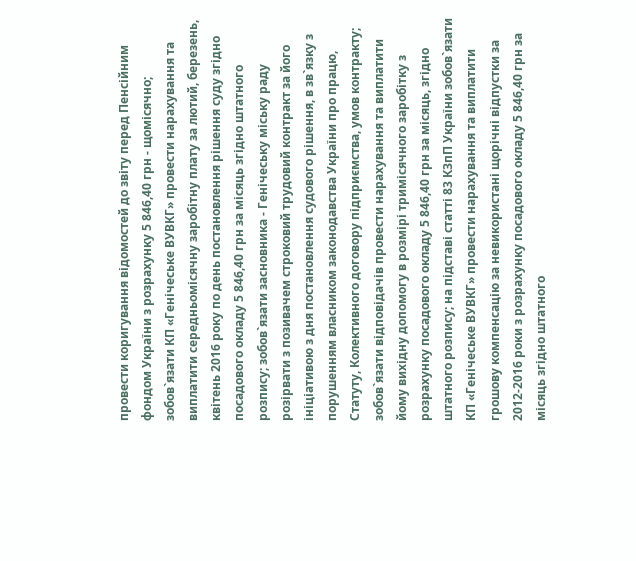провести коригування відомостей до звіту перед Пенсійним фондом України з розрахунку 5 846,40 грн - щомісячно; зобов`язати КП «Генічеське ВУВКГ» провести нарахування та виплатити середньомісячну заробітну плату за лютий, березень, квітень 2016 року по день постановлення рішення суду згідно посадового окладу 5 846,40 грн за місяць згідно штатного розпису; зобов`язати засновника - Генічеську міську раду розірвати з позивачем строковий трудовий контракт за його ініціативою з дня постановлення судового рішення, в зв`язку з порушенням власником законодавства України про працю, Статуту, Колективного договору підприємства, умов контракту; зобов`язати відповідачів провести нарахування та виплатити йому вихідну допомогу в розмірі тримісячного заробітку з розрахунку посадового окладу 5 846,40 грн за місяць, згідно штатного розпису; на підставі статті 83 КЗпП України зобов`язати КП «Генічеське ВУВКГ» провести нарахування та виплатити грошову компенсацію за невикористані щорічні відпустки за 2012-2016 роки з розрахунку посадового окладу 5 846,40 грн за місяць згідно штатного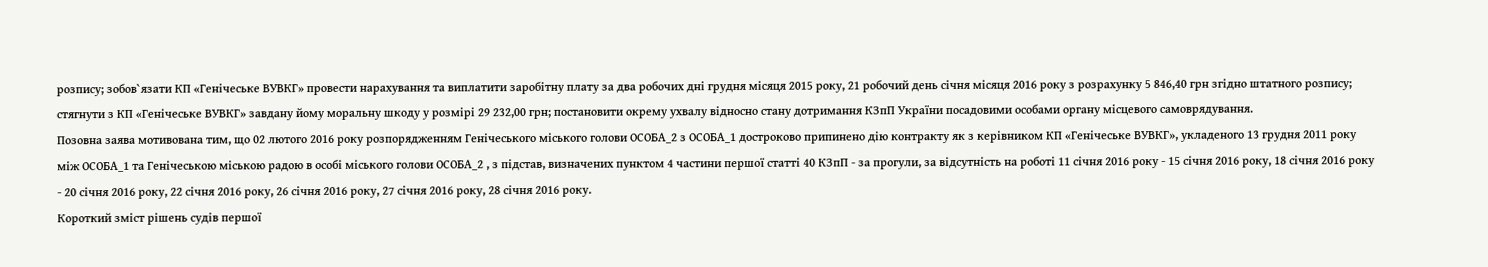розпису; зобов`язати КП «Генічеське ВУВКГ» провести нарахування та виплатити заробітну плату за два робочих дні грудня місяця 2015 року, 21 робочий день січня місяця 2016 року з розрахунку 5 846,40 грн згідно штатного розпису; стягнути з КП «Генічеське ВУВКГ» завдану йому моральну шкоду у розмірі 29 232,00 грн; постановити окрему ухвалу відносно стану дотримання КЗпП України посадовими особами органу місцевого самоврядування.
Позовна заява мотивована тим, що 02 лютого 2016 року розпорядженням Генічеського міського голови ОСОБА_2 з ОСОБА_1 достроково припинено дію контракту як з керівником КП «Генічеське ВУВКГ», укладеного 13 грудня 2011 року між ОСОБА_1 та Генічеською міською радою в особі міського голови ОСОБА_2 , з підстав, визначених пунктом 4 частини першої статті 40 КЗпП - за прогули, за відсутність на роботі 11 січня 2016 року - 15 січня 2016 року, 18 січня 2016 року - 20 січня 2016 року, 22 січня 2016 року, 26 січня 2016 року, 27 січня 2016 року, 28 січня 2016 року.
Короткий зміст рішень судів першої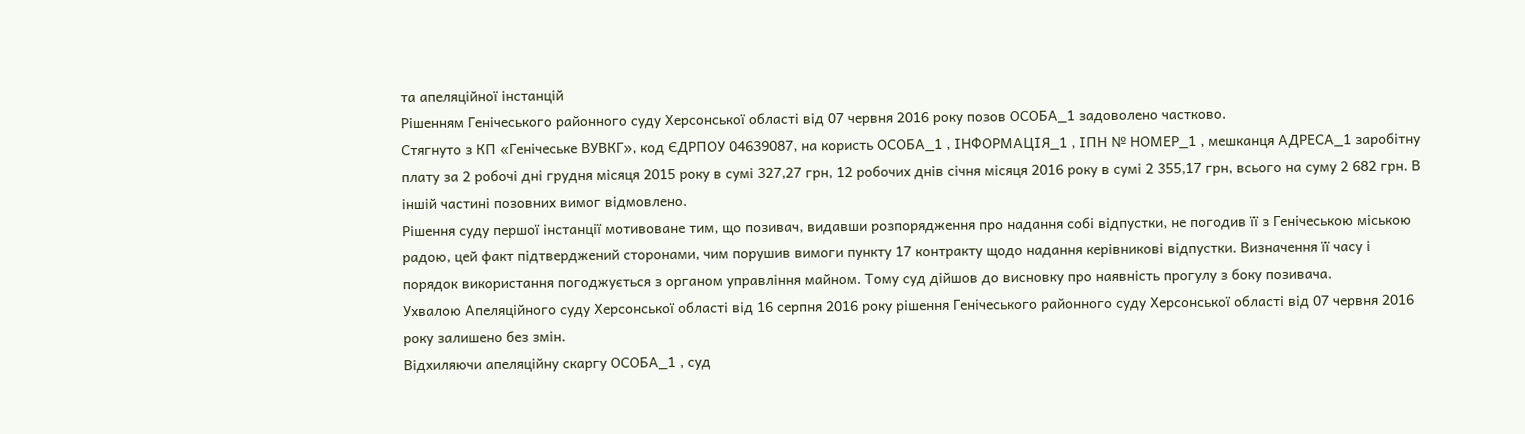та апеляційної інстанцій
Рішенням Генічеського районного суду Херсонської області від 07 червня 2016 року позов ОСОБА_1 задоволено частково.
Стягнуто з КП «Генічеське ВУВКГ», код ЄДРПОУ 04639087, на користь ОСОБА_1 , ІНФОРМАЦІЯ_1 , ІПН № НОМЕР_1 , мешканця АДРЕСА_1 заробітну плату за 2 робочі дні грудня місяця 2015 року в сумі 327,27 грн, 12 робочих днів січня місяця 2016 року в сумі 2 355,17 грн, всього на суму 2 682 грн. В іншій частині позовних вимог відмовлено.
Рішення суду першої інстанції мотивоване тим, що позивач, видавши розпорядження про надання собі відпустки, не погодив її з Генічеською міською радою, цей факт підтверджений сторонами, чим порушив вимоги пункту 17 контракту щодо надання керівникові відпустки. Визначення її часу і порядок використання погоджується з органом управління майном. Тому суд дійшов до висновку про наявність прогулу з боку позивача.
Ухвалою Апеляційного суду Херсонської області від 16 серпня 2016 року рішення Генічеського районного суду Херсонської області від 07 червня 2016 року залишено без змін.
Відхиляючи апеляційну скаргу ОСОБА_1 , суд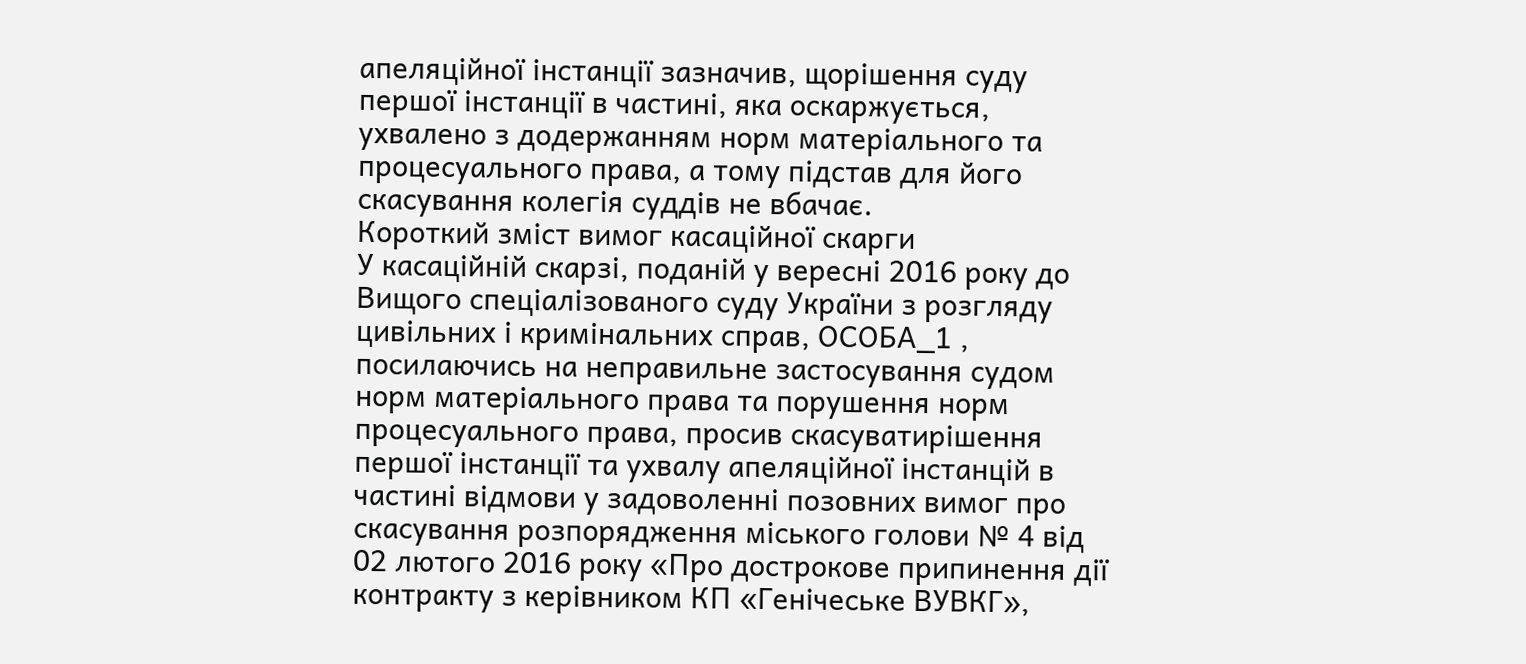апеляційної інстанції зазначив, щорішення суду першої інстанції в частині, яка оскаржується, ухвалено з додержанням норм матеріального та процесуального права, а тому підстав для його скасування колегія суддів не вбачає.
Короткий зміст вимог касаційної скарги
У касаційній скарзі, поданій у вересні 2016 року до Вищого спеціалізованого суду України з розгляду цивільних і кримінальних справ, ОСОБА_1 , посилаючись на неправильне застосування судом норм матеріального права та порушення норм процесуального права, просив скасуватирішення першої інстанції та ухвалу апеляційної інстанцій в частині відмови у задоволенні позовних вимог про скасування розпорядження міського голови № 4 від 02 лютого 2016 року «Про дострокове припинення дії контракту з керівником КП «Генічеське ВУВКГ»,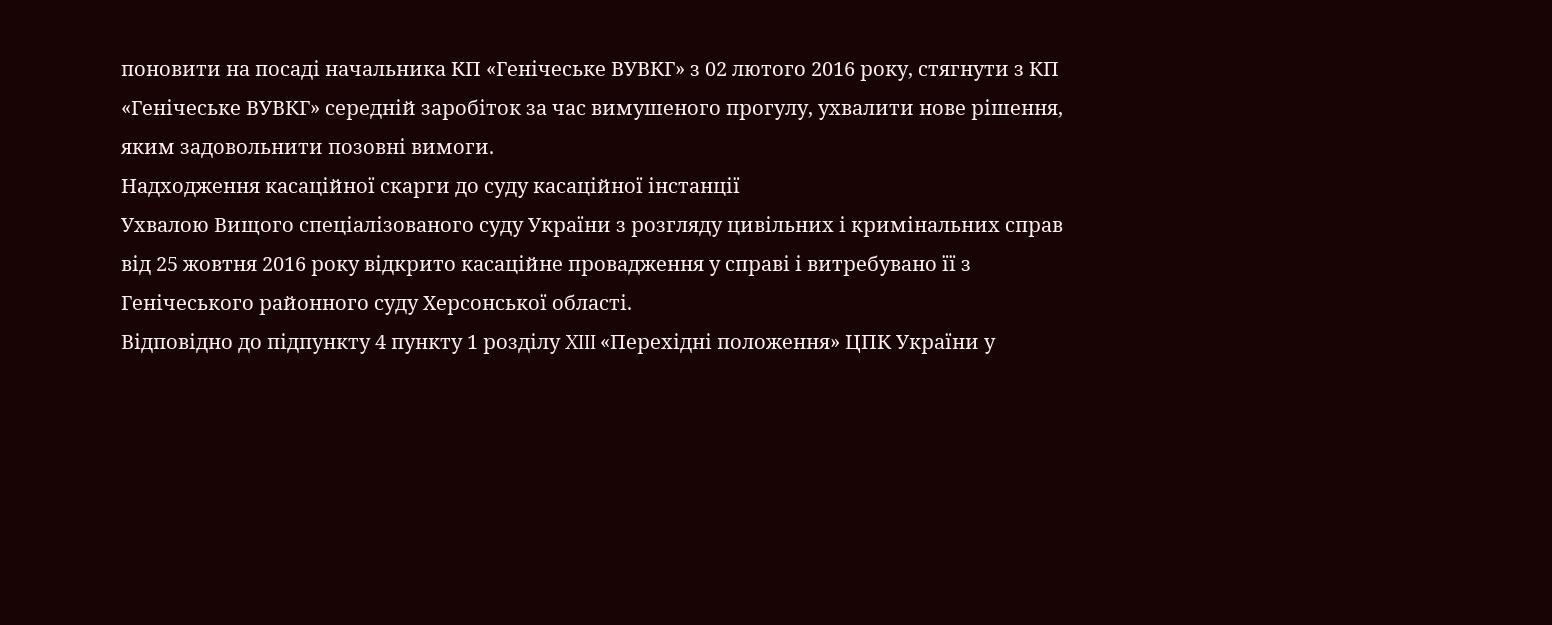поновити на посаді начальника КП «Генічеське ВУВКГ» з 02 лютого 2016 року, стягнути з КП «Генічеське ВУВКГ» середній заробіток за час вимушеного прогулу, ухвалити нове рішення, яким задовольнити позовні вимоги.
Надходження касаційної скарги до суду касаційної інстанції
Ухвалою Вищого спеціалізованого суду України з розгляду цивільних і кримінальних справ від 25 жовтня 2016 року відкрито касаційне провадження у справі і витребувано її з Генічеського районного суду Херсонської області.
Відповідно до підпункту 4 пункту 1 розділу XIII «Перехідні положення» ЦПК України у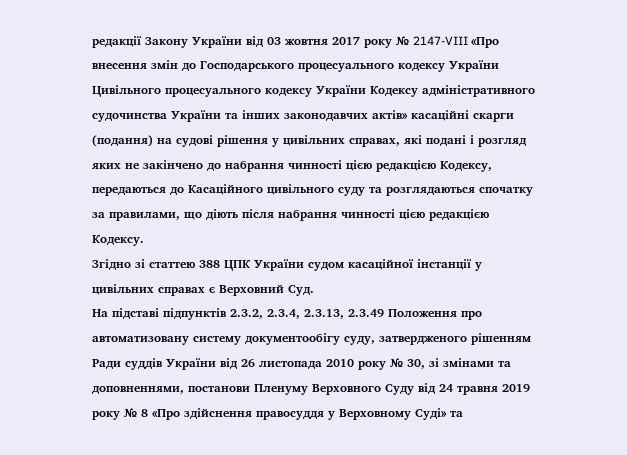редакції Закону України від 03 жовтня 2017 року № 2147-VIII «Про внесення змін до Господарського процесуального кодексу України Цивільного процесуального кодексу України Кодексу адміністративного судочинства України та інших законодавчих актів» касаційні скарги (подання) на судові рішення у цивільних справах, які подані і розгляд яких не закінчено до набрання чинності цією редакцією Кодексу, передаються до Касаційного цивільного суду та розглядаються спочатку за правилами, що діють після набрання чинності цією редакцією Кодексу.
Згідно зі статтею 388 ЦПК України судом касаційної інстанції у цивільних справах є Верховний Суд.
На підставі підпунктів 2.3.2, 2.3.4, 2.3.13, 2.3.49 Положення про автоматизовану систему документообігу суду, затвердженого рішенням Ради суддів України від 26 листопада 2010 року № 30, зі змінами та доповненнями, постанови Пленуму Верховного Суду від 24 травня 2019 року № 8 «Про здійснення правосуддя у Верховному Суді» та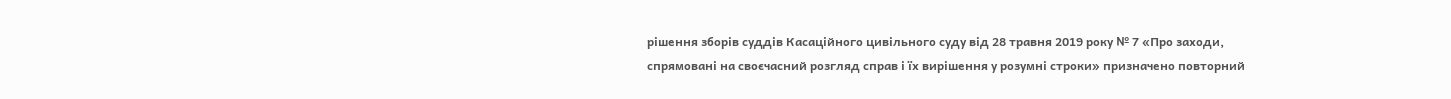рішення зборів суддів Касаційного цивільного суду від 28 травня 2019 року № 7 «Про заходи, спрямовані на своєчасний розгляд справ і їх вирішення у розумні строки» призначено повторний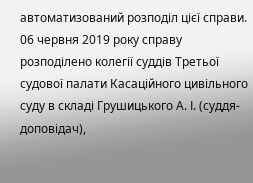автоматизований розподіл цієї справи.
06 червня 2019 року справу розподілено колегії суддів Третьої судової палати Касаційного цивільного суду в складі Грушицького А. І. (суддя-доповідач),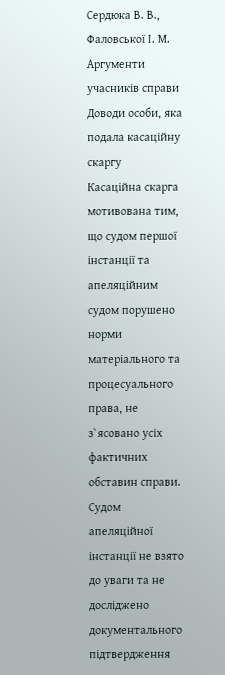Сердюка В. В., Фаловської І. М.
Аргументи учасників справи
Доводи особи, яка подала касаційну скаргу
Касаційна скарга мотивована тим, що судом першої інстанції та апеляційним судом порушено норми матеріального та процесуального права, не з`ясовано усіх фактичних обставин справи.
Судом апеляційної інстанції не взято до уваги та не досліджено документального підтвердження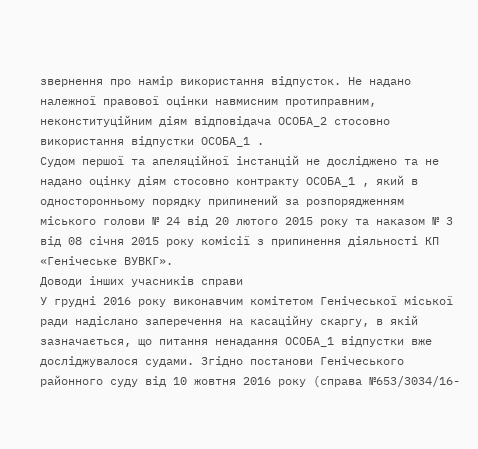звернення про намір використання відпусток. Не надано належної правової оцінки навмисним протиправним, неконституційним діям відповідача ОСОБА_2 стосовно використання відпустки ОСОБА_1 .
Судом першої та апеляційної інстанцій не досліджено та не надано оцінку діям стосовно контракту ОСОБА_1 , який в односторонньому порядку припинений за розпорядженням міського голови № 24 від 20 лютого 2015 року та наказом № 3 від 08 січня 2015 року комісії з припинення діяльності КП «Генічеське ВУВКГ».
Доводи інших учасників справи
У грудні 2016 року виконавчим комітетом Генічеської міської ради надіслано заперечення на касаційну скаргу, в якій зазначається, що питання ненадання ОСОБА_1 відпустки вже досліджувалося судами. Згідно постанови Генічеського районного суду від 10 жовтня 2016 року (справа №653/3034/16-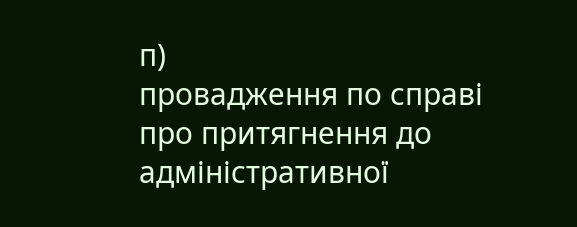п)
провадження по справі про притягнення до адміністративної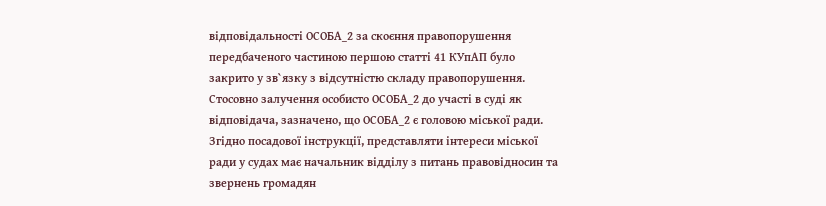відповідальності ОСОБА_2 за скоєння правопорушення передбаченого частиною першою статті 41 КУпАП було закрито у зв`язку з відсутністю складу правопорушення.
Стосовно залучення особисто ОСОБА_2 до участі в суді як відповідача, зазначено, що ОСОБА_2 є головою міської ради. Згідно посадової інструкції, представляти інтереси міської ради у судах має начальник відділу з питань правовідносин та звернень громадян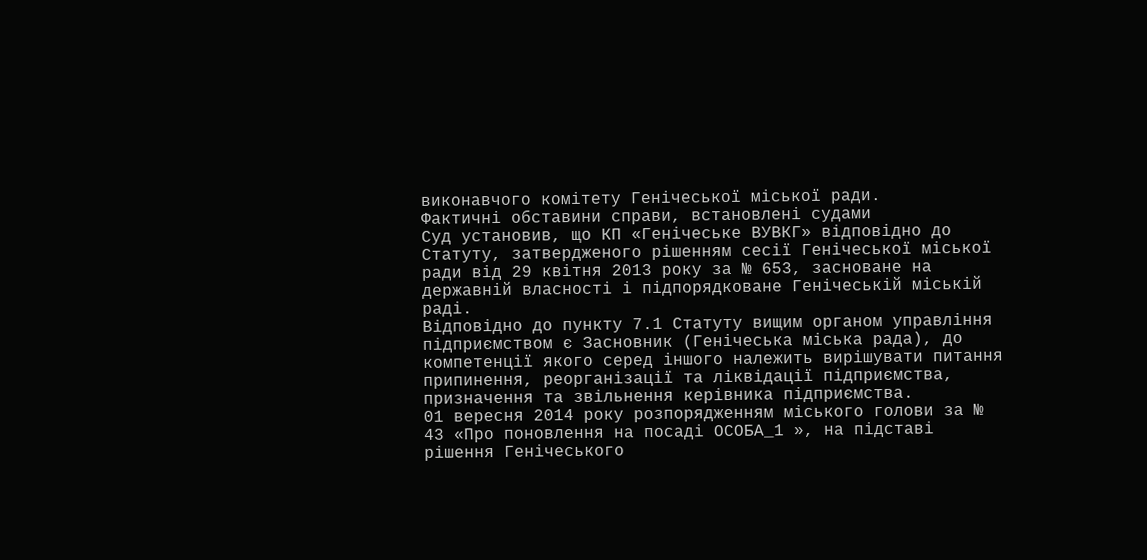виконавчого комітету Генічеської міської ради.
Фактичні обставини справи, встановлені судами
Суд установив, що КП «Генічеське ВУВКГ» відповідно до Статуту, затвердженого рішенням сесії Генічеської міської ради від 29 квітня 2013 року за № 653, засноване на державній власності і підпорядковане Генічеській міській раді.
Відповідно до пункту 7.1 Статуту вищим органом управління підприємством є Засновник (Генічеська міська рада), до компетенції якого серед іншого належить вирішувати питання припинення, реорганізації та ліквідації підприємства, призначення та звільнення керівника підприємства.
01 вересня 2014 року розпорядженням міського голови за № 43 «Про поновлення на посаді ОСОБА_1 », на підставі рішення Генічеського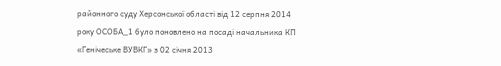районного суду Херсонської області від 12 серпня 2014 року ОСОБА_1 було поновлено на посаді начальника КП «Генічеське ВУВКГ» з 02 січня 2013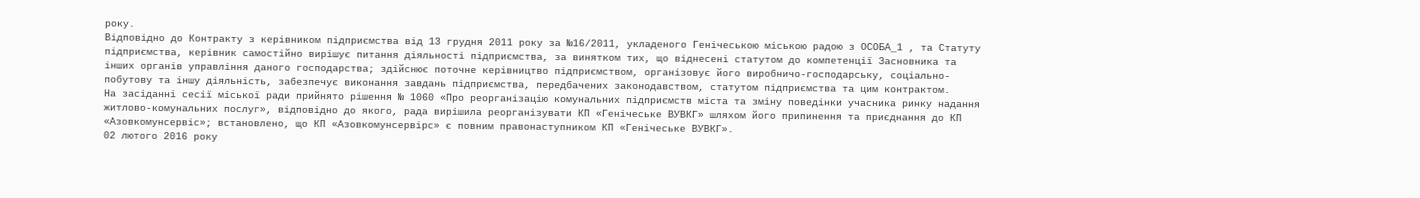року.
Відповідно до Контракту з керівником підприємства від 13 грудня 2011 року за №16/2011, укладеного Генічеською міською радою з ОСОБА_1 , та Статуту підприємства, керівник самостійно вирішує питання діяльності підприємства, за винятком тих, що віднесені статутом до компетенції Засновника та інших органів управління даного господарства; здійснює поточне керівництво підприємством, організовує його виробничо-господарську, соціально-побутову та іншу діяльність, забезпечує виконання завдань підприємства, передбачених законодавством, статутом підприємства та цим контрактом.
На засіданні сесії міської ради прийнято рішення № 1060 «Про реорганізацію комунальних підприємств міста та зміну поведінки учасника ринку надання житлово-комунальних послуг», відповідно до якого, рада вирішила реорганізувати КП «Генічеське ВУВКГ» шляхом його припинення та приєднання до КП «Азовкомунсервіс»; встановлено, що КП «Азовкомунсервірс» є повним правонаступником КП «Генічеське ВУВКГ».
02 лютого 2016 року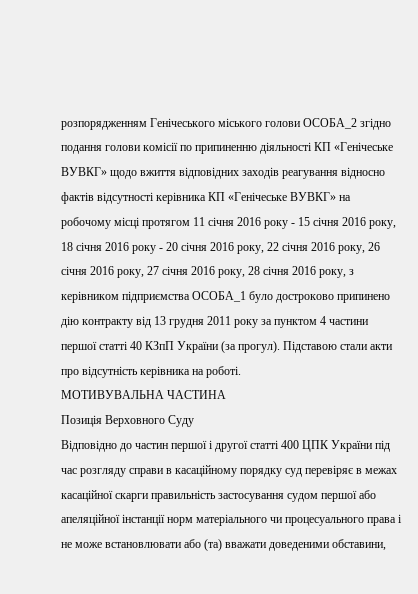розпорядженням Генічеського міського голови ОСОБА_2 згідно подання голови комісії по припиненню діяльності КП «Генічеське ВУВКГ» щодо вжиття відповідних заходів реагування відносно фактів відсутності керівника КП «Генічеське ВУВКГ» на робочому місці протягом 11 січня 2016 року - 15 січня 2016 року, 18 січня 2016 року - 20 січня 2016 року, 22 січня 2016 року, 26 січня 2016 року, 27 січня 2016 року, 28 січня 2016 року, з керівником підприємства ОСОБА_1 було достроково припинено дію контракту від 13 грудня 2011 року за пунктом 4 частини першої статті 40 КЗпП України (за прогул). Підставою стали акти про відсутність керівника на роботі.
МОТИВУВАЛЬНА ЧАСТИНА
Позиція Верховного Суду
Відповідно до частин першої і другої статті 400 ЦПК України під час розгляду справи в касаційному порядку суд перевіряє в межах касаційної скарги правильність застосування судом першої або апеляційної інстанції норм матеріального чи процесуального права і не може встановлювати або (та) вважати доведеними обставини,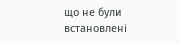що не були встановлені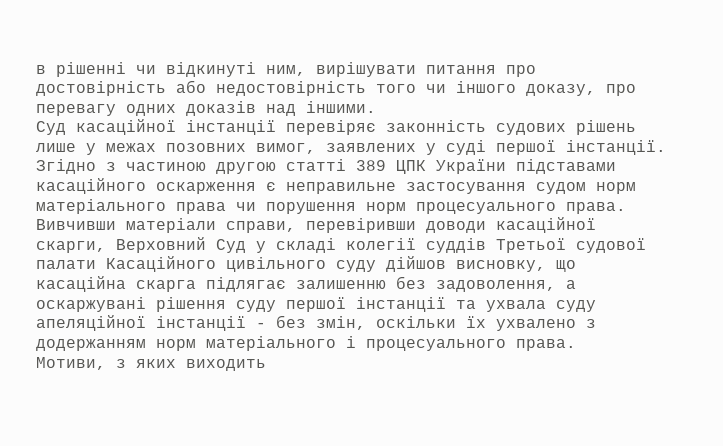в рішенні чи відкинуті ним, вирішувати питання про достовірність або недостовірність того чи іншого доказу, про перевагу одних доказів над іншими.
Суд касаційної інстанції перевіряє законність судових рішень лише у межах позовних вимог, заявлених у суді першої інстанції.
Згідно з частиною другою статті 389 ЦПК України підставами касаційного оскарження є неправильне застосування судом норм матеріального права чи порушення норм процесуального права.
Вивчивши матеріали справи, перевіривши доводи касаційної скарги, Верховний Суд у складі колегії суддів Третьої судової палати Касаційного цивільного суду дійшов висновку, що касаційна скарга підлягає залишенню без задоволення, а оскаржувані рішення суду першої інстанції та ухвала суду апеляційної інстанції - без змін, оскільки їх ухвалено з додержанням норм матеріального і процесуального права.
Мотиви, з яких виходить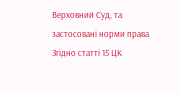Верховний Суд, та застосовані норми права
Згідно статті 15 ЦК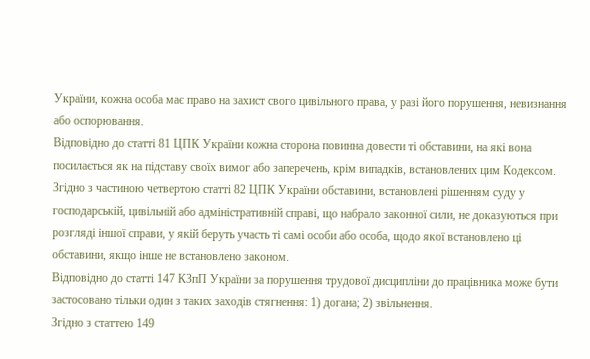України, кожна особа має право на захист свого цивільного права, у разі його порушення, невизнання або оспорювання.
Відповідно до статті 81 ЦПК України кожна сторона повинна довести ті обставини, на які вона посилається як на підставу своїх вимог або заперечень, крім випадків, встановлених цим Кодексом.
Згідно з частиною четвертою статті 82 ЦПК України обставини, встановлені рішенням суду у господарській, цивільній або адміністративній справі, що набрало законної сили, не доказуються при розгляді іншої справи, у якій беруть участь ті самі особи або особа, щодо якої встановлено ці обставини, якщо інше не встановлено законом.
Відповідно до статті 147 КЗпП України за порушення трудової дисципліни до працівника може бути застосовано тільки один з таких заходів стягнення: 1) догана; 2) звільнення.
Згідно з статтею 149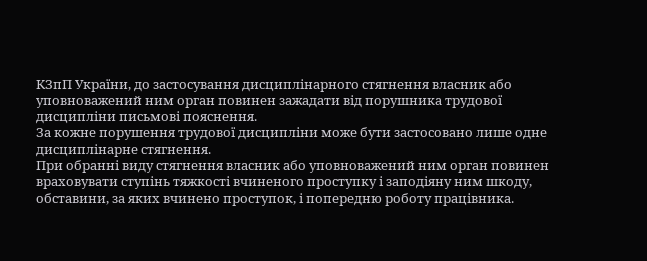КЗпП України, до застосування дисциплінарного стягнення власник або уповноважений ним орган повинен зажадати від порушника трудової дисципліни письмові пояснення.
За кожне порушення трудової дисципліни може бути застосовано лише одне дисциплінарне стягнення.
При обранні виду стягнення власник або уповноважений ним орган повинен враховувати ступінь тяжкості вчиненого проступку і заподіяну ним шкоду, обставини, за яких вчинено проступок, і попередню роботу працівника.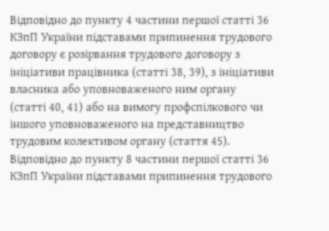Відповідно до пункту 4 частини першої статті 36 КЗпП України підставами припинення трудового договору є розірвання трудового договору з ініціативи працівника (статті 38, 39), з ініціативи власника або уповноваженого ним органу (статті 40, 41) або на вимогу профспілкового чи іншого уповноваженого на представництво трудовим колективом органу (стаття 45).
Відповідно до пункту 8 частини першої статті 36 КЗпП України підставами припинення трудового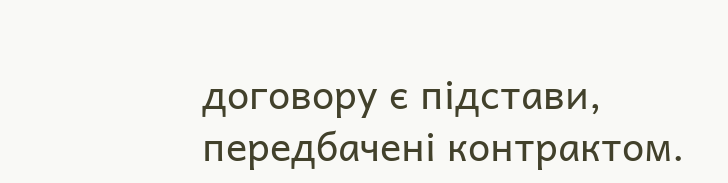договору є підстави, передбачені контрактом.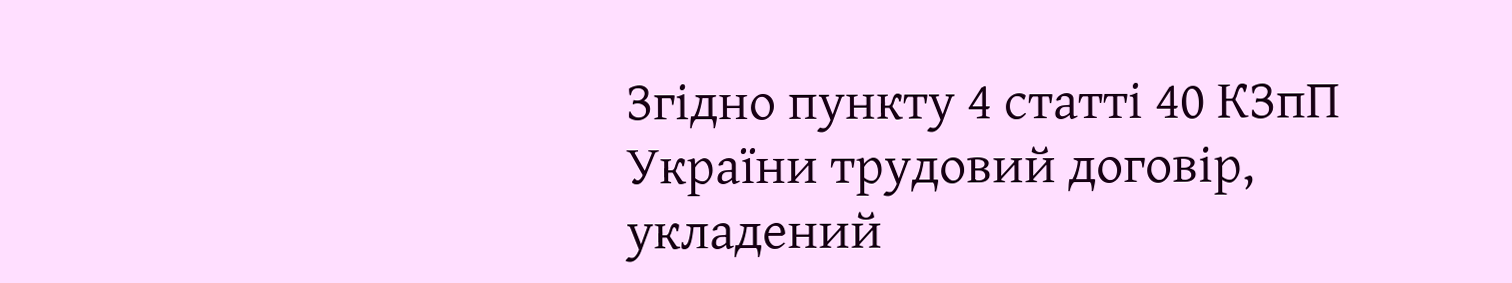Згідно пункту 4 статті 40 КЗпП України трудовий договір, укладений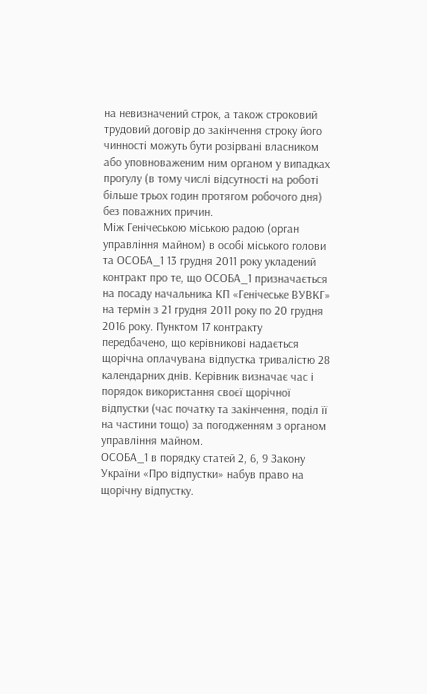на невизначений строк, а також строковий трудовий договір до закінчення строку його чинності можуть бути розірвані власником або уповноваженим ним органом у випадках прогулу (в тому числі відсутності на роботі більше трьох годин протягом робочого дня) без поважних причин.
Між Генічеською міською радою (орган управління майном) в особі міського голови та ОСОБА_1 13 грудня 2011 року укладений контракт про те, що ОСОБА_1 призначається на посаду начальника КП «Генічеське ВУВКГ» на термін з 21 грудня 2011 року по 20 грудня 2016 року. Пунктом 17 контракту передбачено, що керівникові надається щорічна оплачувана відпустка тривалістю 28 календарних днів. Керівник визначає час і порядок використання своєї щорічної відпустки (час початку та закінчення, поділ її на частини тощо) за погодженням з органом управління майном.
ОСОБА_1 в порядку статей 2, 6, 9 Закону України «Про відпустки» набув право на щорічну відпустку.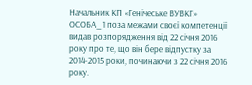Начальник КП «Генічеське ВУВКГ» ОСОБА_1 поза межами своєї компетенції видав розпорядження від 22 січня 2016 року про те, що він бере відпустку за 2014-2015 роки, починаючи з 22 січня 2016 року.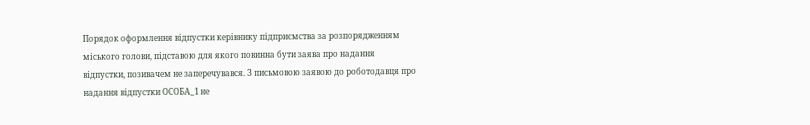Порядок оформлення відпустки керівнику підприємства за розпорядженням міського голови, підставою для якого повинна бути заява про надання відпустки, позивачем не заперечувався. З письмовою заявою до роботодавця про надання відпустки ОСОБА_1 не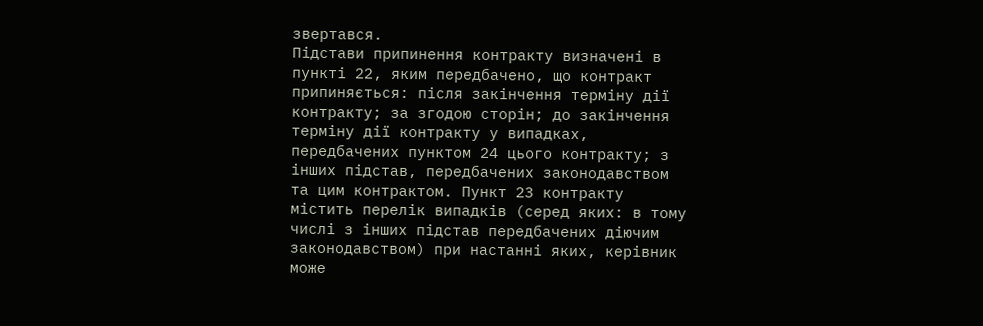звертався.
Підстави припинення контракту визначені в пункті 22, яким передбачено, що контракт припиняється: після закінчення терміну дії контракту; за згодою сторін; до закінчення терміну дії контракту у випадках, передбачених пунктом 24 цього контракту; з інших підстав, передбачених законодавством та цим контрактом. Пункт 23 контракту містить перелік випадків (серед яких: в тому числі з інших підстав передбачених діючим законодавством) при настанні яких, керівник може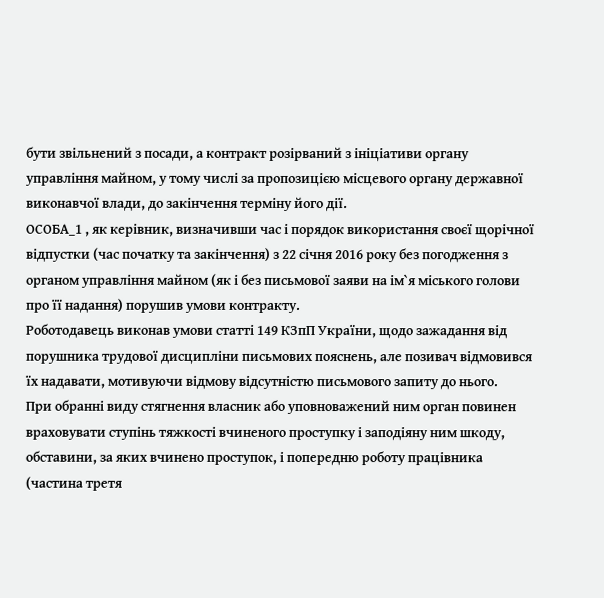бути звільнений з посади, а контракт розірваний з ініціативи органу управління майном, у тому числі за пропозицією місцевого органу державної виконавчої влади, до закінчення терміну його дії.
ОСОБА_1 , як керівник, визначивши час і порядок використання своєї щорічної відпустки (час початку та закінчення) з 22 січня 2016 року без погодження з органом управління майном (як і без письмової заяви на ім`я міського голови про її надання) порушив умови контракту.
Роботодавець виконав умови статті 149 КЗпП України, щодо зажадання від порушника трудової дисципліни письмових пояснень, але позивач відмовився їх надавати, мотивуючи відмову відсутністю письмового запиту до нього.
При обранні виду стягнення власник або уповноважений ним орган повинен враховувати ступінь тяжкості вчиненого проступку і заподіяну ним шкоду, обставини, за яких вчинено проступок, і попередню роботу працівника (частина третя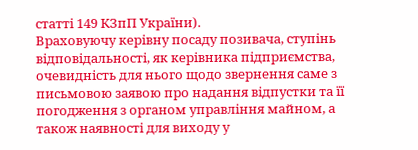статті 149 КЗпП України).
Враховуючу керівну посаду позивача, ступінь відповідальності, як керівника підприємства, очевидність для нього щодо звернення саме з письмовою заявою про надання відпустки та її погодження з органом управління майном, а також наявності для виходу у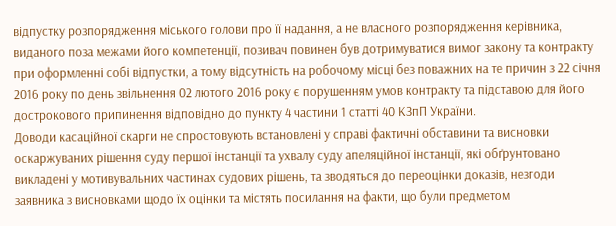відпустку розпорядження міського голови про її надання, а не власного розпорядження керівника, виданого поза межами його компетенції, позивач повинен був дотримуватися вимог закону та контракту при оформленні собі відпустки, а тому відсутність на робочому місці без поважних на те причин з 22 січня 2016 року по день звільнення 02 лютого 2016 року є порушенням умов контракту та підставою для його дострокового припинення відповідно до пункту 4 частини 1 статті 40 КЗпП України.
Доводи касаційної скарги не спростовують встановлені у справі фактичні обставини та висновки оскаржуваних рішення суду першої інстанції та ухвалу суду апеляційної інстанції, які обґрунтовано викладені у мотивувальних частинах судових рішень, та зводяться до переоцінки доказів, незгоди заявника з висновками щодо їх оцінки та містять посилання на факти, що були предметом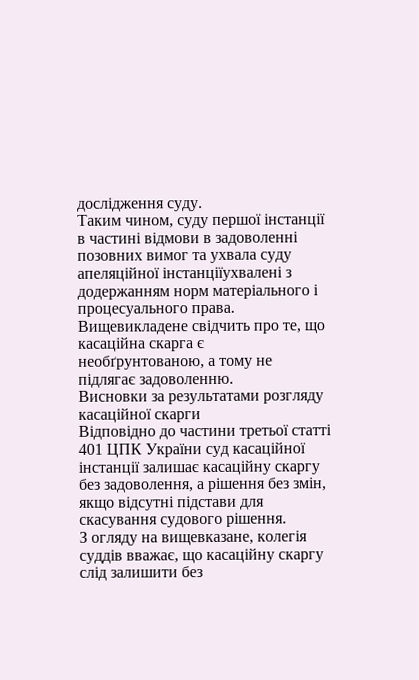дослідження суду.
Таким чином, суду першої інстанції в частині відмови в задоволенні позовних вимог та ухвала суду апеляційної інстанціїухвалені з додержанням норм матеріального і процесуального права.
Вищевикладене свідчить про те, що касаційна скарга є необґрунтованою, а тому не підлягає задоволенню.
Висновки за результатами розгляду касаційної скарги
Відповідно до частини третьої статті 401 ЦПК України суд касаційної інстанції залишає касаційну скаргу без задоволення, а рішення без змін, якщо відсутні підстави для скасування судового рішення.
З огляду на вищевказане, колегія суддів вважає, що касаційну скаргу слід залишити без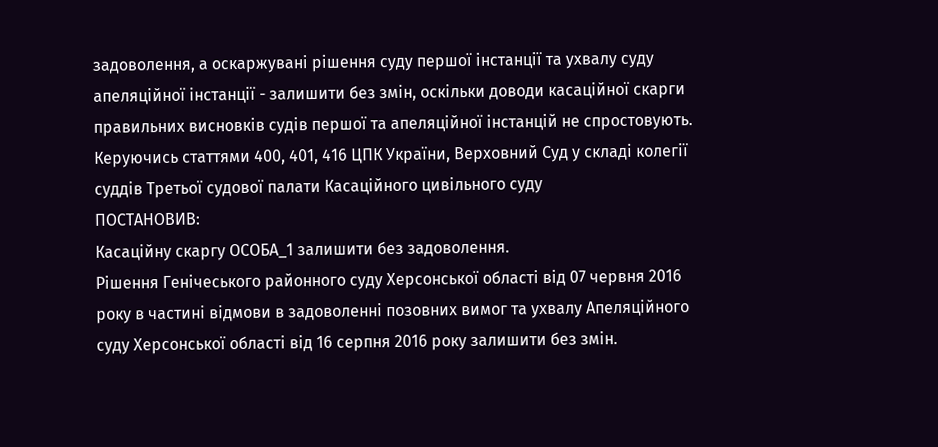задоволення, а оскаржувані рішення суду першої інстанції та ухвалу суду апеляційної інстанції - залишити без змін, оскільки доводи касаційної скарги правильних висновків судів першої та апеляційної інстанцій не спростовують.
Керуючись статтями 400, 401, 416 ЦПК України, Верховний Суд у складі колегії суддів Третьої судової палати Касаційного цивільного суду
ПОСТАНОВИВ:
Касаційну скаргу ОСОБА_1 залишити без задоволення.
Рішення Генічеського районного суду Херсонської області від 07 червня 2016 року в частині відмови в задоволенні позовних вимог та ухвалу Апеляційного суду Херсонської області від 16 серпня 2016 року залишити без змін.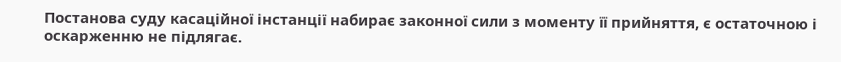Постанова суду касаційної інстанції набирає законної сили з моменту її прийняття, є остаточною і оскарженню не підлягає.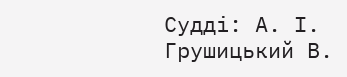Судді: А. І. Грушицький В.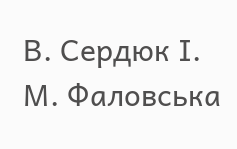В. Сердюк І. М. Фаловська